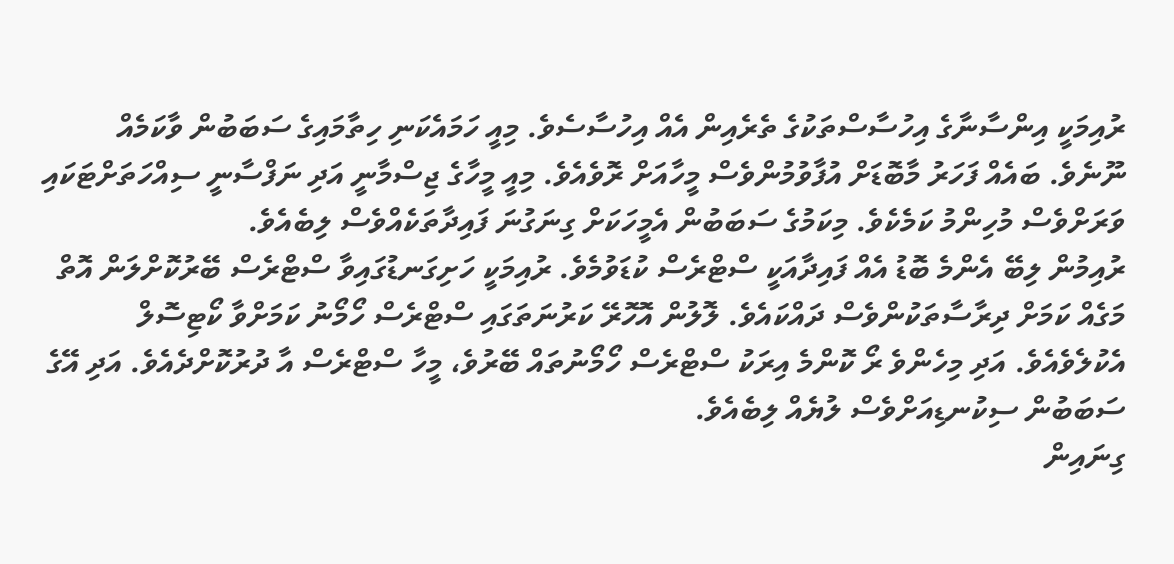ރުއިމަކީ އިންސާނާގެ އިހުސާސްތަކުގެ ތެރެއިން އެއް އިހުސާސެވެ. މިއީ ހަމައެކަނި ހިތާމައިގެ ސަބަބުން ވާކަމެއް ނޫނެވެ. ބައެއް ފަހަރު މާބޮޑަށް އުފާވުމުންވެސް މީހާއަށް ރޮވެއެވެ. މިއީ މީހާގެ ޖިސްމާނީ އަދި ނަފްސާނީ ސިއްހަތަށްޓަކައި ވަރަށްވެސް މުހިންމު ކަމެކެވެ. މިކަމުގެ ސަބަބުން އެމީހަކަށް ގިނަގުނަ ފައިދާތަކެއްވެސް ލިބެއެވެ.
ރުއިމުން ލިބޭ އެންމެ ބޮޑު އެއް ފައިދާއަކީ ސްޓްރެސް ކުޑަވުމެވެ. ރުއިމަކީ ހަށިގަނޑުގައިވާ ސްޓްރެސް ބޭރުކޮށްލަން އޮތް މަގެއް ކަމަށް ދިރާސާތަކުންވެސް ދައްކައެވެ. ލޮލުން އޮހޮރޭ ކަރުނަތަގައި ސްޓްރެސް ހޯމޯނު ކަމަށްވާ ކޯޓިސޮލް އެކުލެވެއެވެ. އަދި މިހެންވެ ރޯ ކޮންމެ އިރަކު ސްޓްރެސް ހޯމޯނުތައް ބޭރުވެ، މީހާ ސްޓްރެސް އާ ދުރުކޮށްދެއެވެ. އަދި އޭގެ ސަބަބުން ސިކުނޑިއަށްވެސް ލުޔެއް ލިބެއެވެ.
ގިނައިން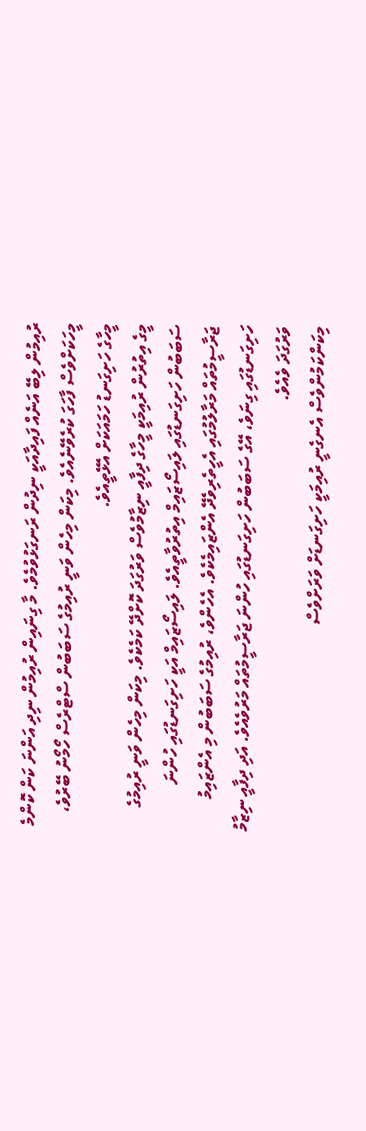ރުއިމުން ލިބޭ އަނެއް ފައިދާއަކީ ނިދުން ރަނގަޅުވުމެވެ. މާ ގިނައިން ރުއިމުން ނިދި އަންނަ ކަން ކޮންމެ މީހަކަށްވެސް ފާހަގަ ކުރެވޭނެއެވެ. މިކަން މިހެން ވަނީ ރުއިމުގެ ސަބަބުން ސްޓްރެސް ހޯމޯނު ބޭރުވެ، މީހާގެ ހަށިގަނޑު ހަމައަކަށް އެޅޭތީއެވެ.
މީގެ އިތުރުން ރުއިމަކީ މީހާގެ ދިފާއީ ނިޒާމުވެސް ވަރުގަދަ ކޮށްދޭ ކަމެކެވެ. މިކަން މިހެން ވަނީ ރުއިމުގެ ސަބަބުން ހަށިގަނޑުގައި ލައިސޯޒައިމް އިތުރުވާތީއެވެ. ލައިސޯޒައިމް އަކީ ހަށިގަނޑުގައި ހުންނަ ޖަރާސީމުތައް މަރާލުމުގައި އެހީތެރިވެދޭ އެންޒައިމެކެވެ. އެހެންވެ، ރުއިމުގެ ސަބަބުން މި އެންޒައިމު ހަށިގަނޑުގައި ގިނަވެ، އޭގެ ސަބަބުން ހަށިގަނޑުގައި ހުންނަ ޖަރާސީމުތައް މަރުވެއެވެ. އަދި ދިފާއީ ނިޒާމު ވަރުގަދަ ވެއެވެ.
މިކަންކަމުންވެސް އެނގެނީ ރުއިމަކީ ހަށިގަނޑަށް ވަރަށްވެސް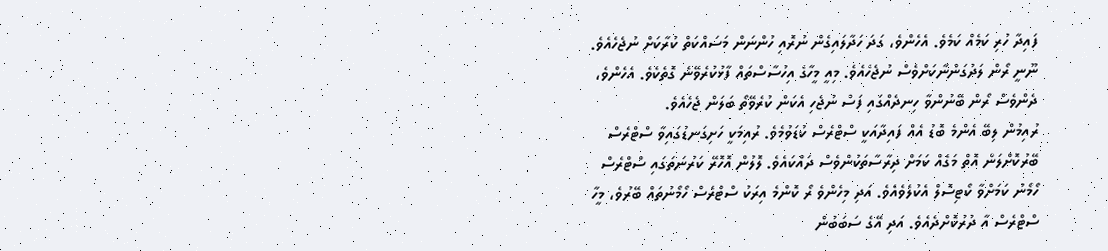ފައިދާ ހުރި ކަމެއް ކަމެވެ. އެހެންވެ، ގަދަ ހަދާލައިގެން ނުރޮއި ހުންނަން މަސައްކަތް ކުރާކަށް ނުޖެހެއެވެ. ނޫނީ ރޯން ލަދުގަންނާކަށްވެސް ނުޖެހެއެވެ. މިއީ މީހާގެ އިހުސާސްތައް ފާޅުކުރެވޭނެ ގޮތެކެވެ. އެހެންވެ، ދެންވެސް ރޯން ބޭނުންވާ ހިނދެއްގައި ފަސް ނުޖެހި އެކަން ކުރެވޭތޯ ބަލަން ޖެހެއެވެ.
ރުއިމުން ލިބޭ އެންމެ ބޮޑު އެއް ފައިދާއަކީ ސްޓްރެސް ކުޑަވުމެވެ. ރުއިމަކީ ހަށިގަނޑުގައިވާ ސްޓްރެސް ބޭރުކޮށްލަން އޮތް މަގެއް ކަމަށް ދިރާސާތަކުންވެސް ދައްކައެވެ. ލޮލުން އޮހޮރޭ ކަރުނަތަގައި ސްޓްރެސް ހޯމޯނު ކަމަށްވާ ކޯޓިސޮލް އެކުލެވެއެވެ. އަދި މިހެންވެ ރޯ ކޮންމެ އިރަކު ސްޓްރެސް ހޯމޯނުތައް ބޭރުވެ، މީހާ ސްޓްރެސް އާ ދުރުކޮށްދެއެވެ. އަދި އޭގެ ސަބަބުން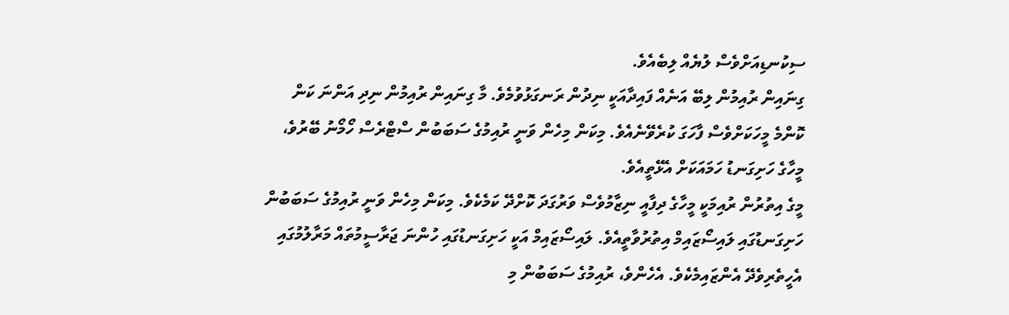ސިކުނޑިއަށްވެސް ލުޔެއް ލިބެއެވެ.
ގިނައިން ރުއިމުން ލިބޭ އަނެއް ފައިދާއަކީ ނިދުން ރަނގަޅުވުމެވެ. މާ ގިނައިން ރުއިމުން ނިދި އަންނަ ކަން ކޮންމެ މީހަކަށްވެސް ފާހަގަ ކުރެވޭނެއެވެ. މިކަން މިހެން ވަނީ ރުއިމުގެ ސަބަބުން ސްޓްރެސް ހޯމޯނު ބޭރުވެ، މީހާގެ ހަށިގަނޑު ހަމައަކަށް އެޅޭތީއެވެ.
މީގެ އިތުރުން ރުއިމަކީ މީހާގެ ދިފާއީ ނިޒާމުވެސް ވަރުގަދަ ކޮށްދޭ ކަމެކެވެ. މިކަން މިހެން ވަނީ ރުއިމުގެ ސަބަބުން ހަށިގަނޑުގައި ލައިސޯޒައިމް އިތުރުވާތީއެވެ. ލައިސޯޒައިމް އަކީ ހަށިގަނޑުގައި ހުންނަ ޖަރާސީމުތައް މަރާލުމުގައި އެހީތެރިވެދޭ އެންޒައިމެކެވެ. އެހެންވެ، ރުއިމުގެ ސަބަބުން މި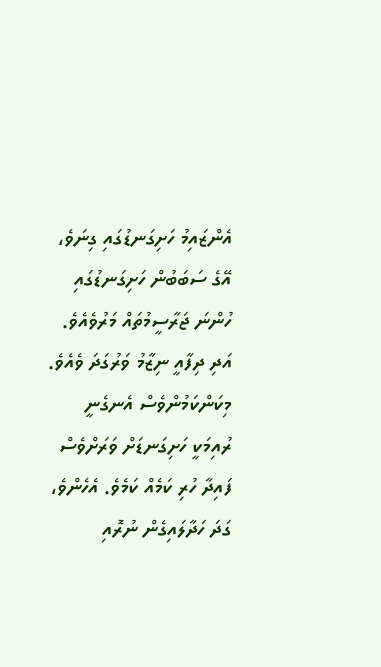އެންޒައިމު ހަށިގަނޑުގައި ގިނަވެ، އޭގެ ސަބަބުން ހަށިގަނޑުގައި ހުންނަ ޖަރާސީމުތައް މަރުވެއެވެ. އަދި ދިފާއީ ނިޒާމު ވަރުގަދަ ވެއެވެ.
މިކަންކަމުންވެސް އެނގެނީ ރުއިމަކީ ހަށިގަނޑަށް ވަރަށްވެސް ފައިދާ ހުރި ކަމެއް ކަމެވެ. އެހެންވެ، ގަދަ ހަދާލައިގެން ނުރޮއި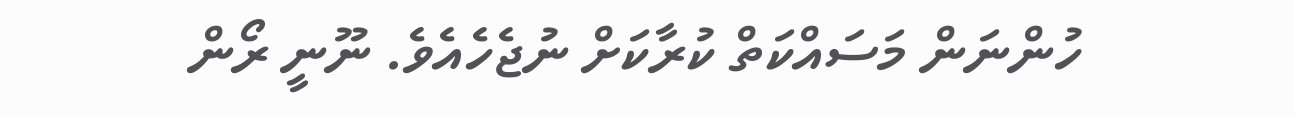ހުންނަން މަސައްކަތް ކުރާކަށް ނުޖެހެއެވެ. ނޫނީ ރޯން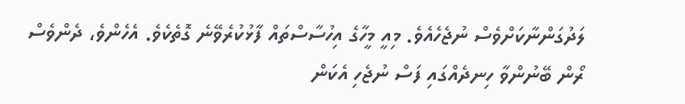ލަދުގަންނާކަށްވެސް ނުޖެހެއެވެ. މިއީ މީހާގެ އިހުސާސްތައް ފާޅުކުރެވޭނެ ގޮތެކެވެ. އެހެންވެ، ދެންވެސް ރޯން ބޭނުންވާ ހިނދެއްގައި ފަސް ނުޖެހި އެކަން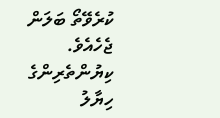ކުރެވޭތޯ ބަލަން ޖެހެއެވެ.
ކިޔުންތެރިންގެ ހިޔާލު